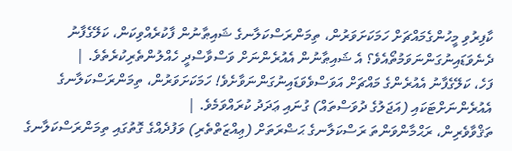ކާފިރުވި މީހުންގެމައްޗަށް ހަމަކަށަވަރުން، ތިމަންރަސްކަލާނގެ ޝައިޠާނުން ފާކުރެއްވިކަން، ކަލޭގެފާނު ދެނެވަޑައިނުގަންނަވަމުތޯއެވެ؟ އެ ޝައިޠާނުން އެއުރެންނަށް ވަސްވާސްދީ ހެއްލުންތެރިކުރެތެވެ. |
ފަހެ، ކަލޭގެފާނު އެއުރެންގެ މައްޗަށް އަވަސްވެވަޑައިނުގަންނަވާށެވެ! ހަމަކަށަވަރުން، ތިމަންރަސްކަލާނގެ އެއުރެންނަށްޓަކައި (އަޖަލުގެ ދުވަސްތައް) ގުނައި ޢަދަދު ކުރައްވަމެވެ. |
ތަޤްވާވެރިން، ރަޙްމާންވަންތަ ރަސްކަލާނގެ ޙަޟްރަތަށް (ޢިއްޒަތްތެރި) ވަފުދެއްގެ ގޮތުގައި ތިމަންރަސްކަލާނގެ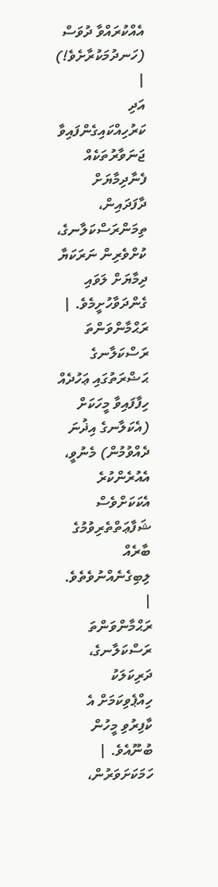އެއްކުރައްވާ ދުވަސް (ހަނދުމަކުރާށެވެ!) |
އަދި ކަރުހިއްކައިގެންފައިވާ ޖަނަވާރުތަކެއް ފެނާދިމާޔަށް ދާފަދައިން، ތިމަންރަސްކަލާނގެ، ކުށްވެރިން ނަރަކަޔާ ދިމާޔަށް ލަވައި ގެންދަވާހުށީމެވެ. |
ރަޙްމާންވަންތަ ރަސްކަލާނގެ ޙަޟްރަތުގައި ޢަހުދެއް ހިފާފައިވާ މީހަކަށް (އެކަލާނގެ އިޛުނަ ދެއްވުމުން) މެނުވީ، އެއުރެންކުރެ އެކަކަށްވެސް ޝަފާޢަތްތެރިވުމުގެ ބާރެއް ލިބިގެނެއްނުވެތެވެ. |
ރަޙްމާންވަންތަ ރަސްކަލާނގެ، ދަރިކަލަކު ހިއްޕެވިކަމަށް އެ ކާފިރުވި މީހުން ބުނޫއެވެ. |
ހަމަކަށަވަރުން،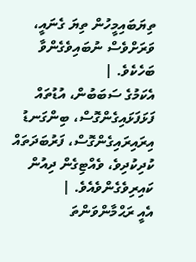ތިޔަބައިމީހުން ތިޔަ ގެނައީ، ވަރަށްވެސް ނުބައިވެގެންވާ ބަހެކެވެ. |
އެކަމުގެ ސަބަބުން، އުޑުތައް ފަޅަފަޅައިގެންގޮސް، ބިންގަނޑު އިރައިރައިގެންގޮސް، ފަރުބަދަތައް ކުދިކުދިވެ، ވެއްޓިގެން ދިއުން ކައިރިވެގެންވެއެވެ. |
އެއީ ރަޙްމާންވަންތަ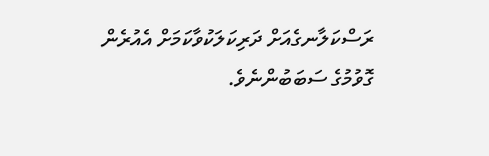ރަސްކަލާނގެއަށް ދަރިކަލަކުވާކަމަށް އެއުރެން ގޮވުމުގެ ސަބަބުންނެވެ.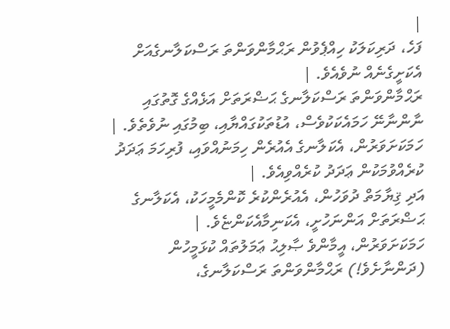|
ފަހެ، ދަރިކަލަކު ހިއްޕެވުން ރަޙްމާންވަންތަ ރަސްކަލާނގެއަށް އެކަށީގެނެއް ނުވެއެވެ. |
ރަޙްމާންވަންތަ ރަސްކަލާނގެ ޙަޟްރަތަށް އަޅެއްގެ ގޮތުގައި ނާންނާނޭ ހަމައެކަކުވެސް، އުޑުތަކުގައްޔާއި، ބިމުގައި ނުވެތެވެ. |
ހަމަކަށަވަރުން، އެކަލާނގެ އެއުރެން ހިމަނުއްވައި، ފުރިހަމަ ޢަދަދު ކުރެއްވުމަކުން ޢަދަދު ކުރެއްވިއެވެ. |
އަދި ޤިޔާމަތް ދުވަހުން، އެއުރެންކުރެ ކޮންމެމީހަކު، އެކަލާނގެ ޙަޟްރަތަށް އަންނަހުށީ، އެކަނިމާއެކަންޏެވެ. |
ހަމަކަށަވަރުން، އީމާންވެ ޞާލިޙު ޢަމަލުތައް ކުޅަމީހުން (ދަންނާށެވެ!) ރަޙްމާންވަންތަ ރަސްކަލާނގެ،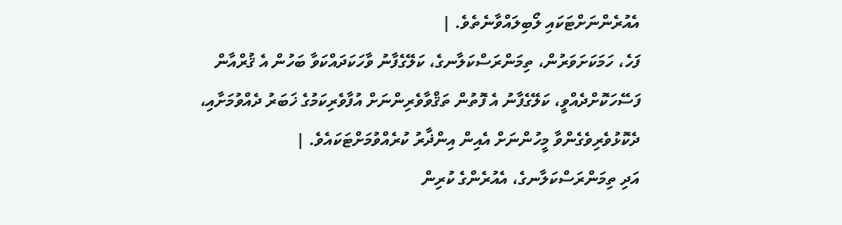އެއުރެންނަށްޓަކައި ލޯބިލައްވާނެތެވެ. |
ފަހެ، ހަމަކަށަވަރުން، ތިމަންރަސްކަލާނގެ، ކަލޭގެފާނު ވާހަކަދައްކަވާ ބަހުން އެ ޤުރްއާން ފަސޭހަކޮށްދެއްވީ، ކަލޭގެފާނު އެ ފޮތުން ތަޤްވާވެރިންނަށް އުފާވެރިކަމުގެ ޚަބަރު ދެއްވުމަށާއި، ދެކޮޅުވެރިވެގެންވާ މީހުންނަށް އެއިން އިންޛާރު ކުރެއްވުމަށްޓަކައެވެ. |
އަދި ތިމަންރަސްކަލާނގެ، އެއުރެންގެ ކުރިން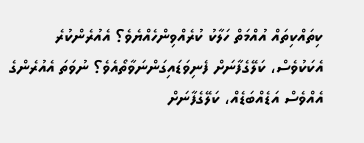ކިތައްކިތައް އުއްމަތް ހަލާކު ކުރެއްވިންހެއްޔެވެ؟ އެއުރެންކުރެ އެކަކުވެސް، ކަލޭގެފާނަށް ފެނިވަޑައިގަންނަވާތޯއެވެ؟ ނުވަތަ އެއުރެންގެ އެއްވެސް އަޑެއްބަޑެއް، ކަލޭގެފާނަށް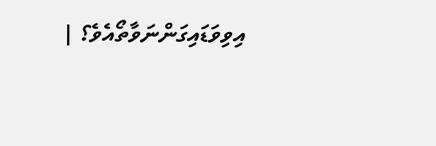އިވިވަޑައިގަންނަވާތޯއެވެ؟ |